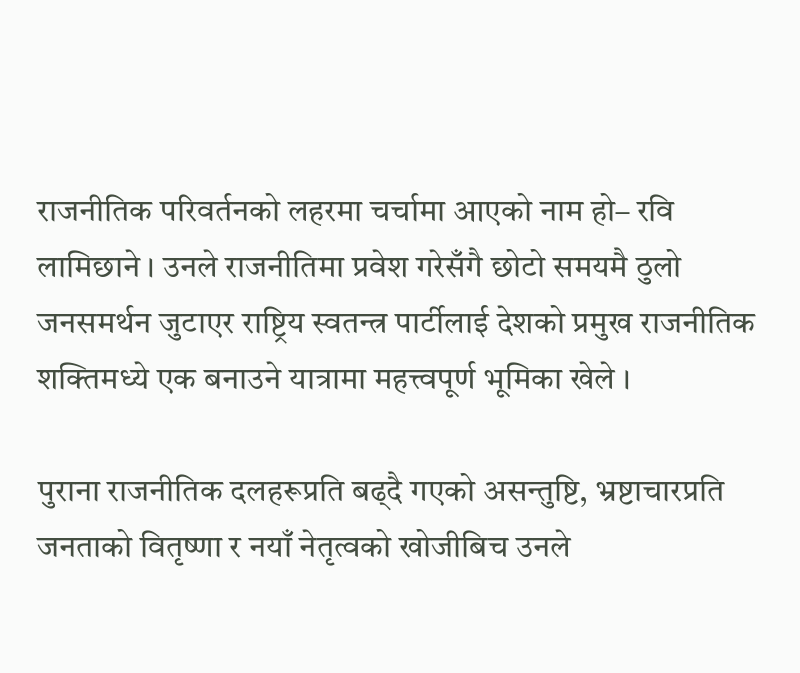राजनीतिक परिवर्तनको लहरमा चर्चामा आएको नाम हो– रवि लामिछाने । उनले राजनीतिमा प्रवेश गरेसँगै छोटो समयमै ठुलो जनसमर्थन जुटाएर राष्ट्रिय स्वतन्त्र पार्टीलाई देशको प्रमुख राजनीतिक शक्तिमध्ये एक बनाउने यात्रामा महत्त्वपूर्ण भूमिका खेले ।

पुराना राजनीतिक दलहरूप्रति बढ्दै गएको असन्तुष्टि, भ्रष्टाचारप्रति जनताको वितृष्णा र नयाँ नेतृत्वको खोजीबिच उनले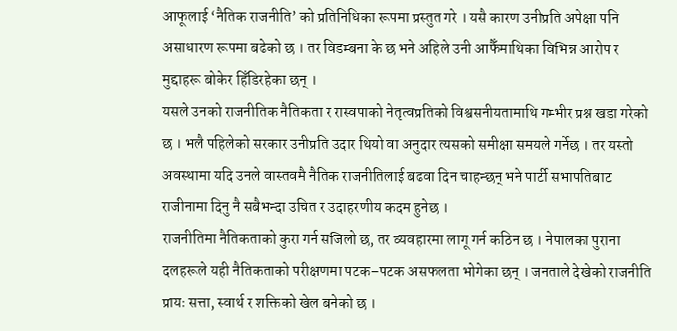आफूलाई ‘नैतिक राजनीति’ को प्रतिनिधिका रूपमा प्रस्तुत गरे । यसै कारण उनीप्रति अपेक्षा पनि असाधारण रूपमा बढेको छ । तर विडम्बना के छ भने अहिले उनी आफैँमाथिका विभिन्न आरोप र मुद्दाहरू बोकेर हिँडिरहेका छन् ।
यसले उनको राजनीतिक नैतिकता र रास्वपाको नेतृत्वप्रतिको विश्वसनीयतामाथि गम्भीर प्रश्न खडा गरेको छ । भलै पहिलेको सरकार उनीप्रति उदार थियो वा अनुदार त्यसको समीक्षा समयले गर्नेछ । तर यस्तो अवस्थामा यदि उनले वास्तवमै नैतिक राजनीतिलाई बढवा दिन चाहन्छन् भने पार्टी सभापतिबाट राजीनामा दिनु नै सबैभन्दा उचित र उदाहरणीय कदम हुनेछ ।
राजनीतिमा नैतिकताको कुरा गर्न सजिलो छ, तर व्यवहारमा लागू गर्न कठिन छ । नेपालका पुराना दलहरूले यही नैतिकताको परीक्षणमा पटक–पटक असफलता भोगेका छन् । जनताले देखेको राजनीति प्रायः सत्ता, स्वार्थ र शक्तिको खेल बनेको छ ।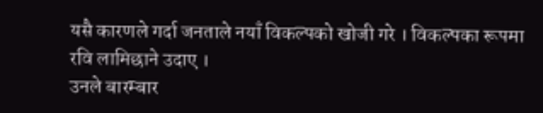यसै कारणले गर्दा जनताले नयाँ विकल्पको खोजी गरे । विकल्पका रूपमा रवि लामिछाने उदाए ।
उनले बारम्बार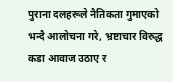पुराना दलहरूले नैतिकता गुमाएको भन्दै आलोचना गरे, भ्रष्टाचार विरुद्ध कडा आवाज उठाए र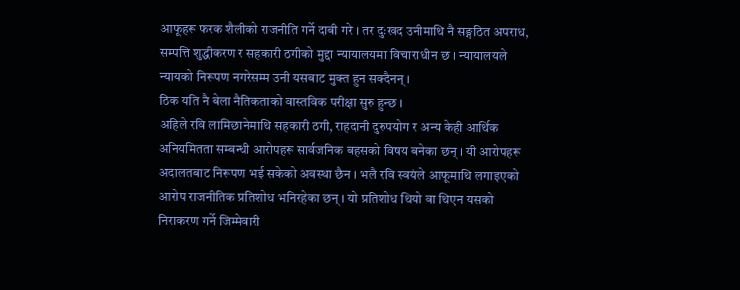आफूहरू फरक शैलीको राजनीति गर्ने दाबी गरे । तर दुःखद उनीमाथि नै सङ्गठित अपराध, सम्पत्ति शुद्धीकरण र सहकारी ठगीको मुद्दा न्यायालयमा विचाराधीन छ । न्यायालयले न्यायको निरूपण नगरेसम्म उनी यसबाट मुक्त हुन सक्दैनन् ।
ठिक यति नै बेला नैतिकताको वास्तविक परीक्षा सुरु हुन्छ ।
अहिले रवि लामिछानेमाथि सहकारी ठगी, राहदानी दुरुपयोग र अन्य केही आर्थिक अनियमितता सम्बन्धी आरोपहरू सार्वजनिक बहसको विषय बनेका छन् । यी आरोपहरू अदालतबाट निरूपण भई सकेको अवस्था छैन । भलै रवि स्वयंले आफूमाथि लगाइएको आरोप राजनीतिक प्रतिशोध भनिरहेका छन् । यो प्रतिशोध थियो वा थिएन यसको निराकरण गर्ने जिम्मेवारी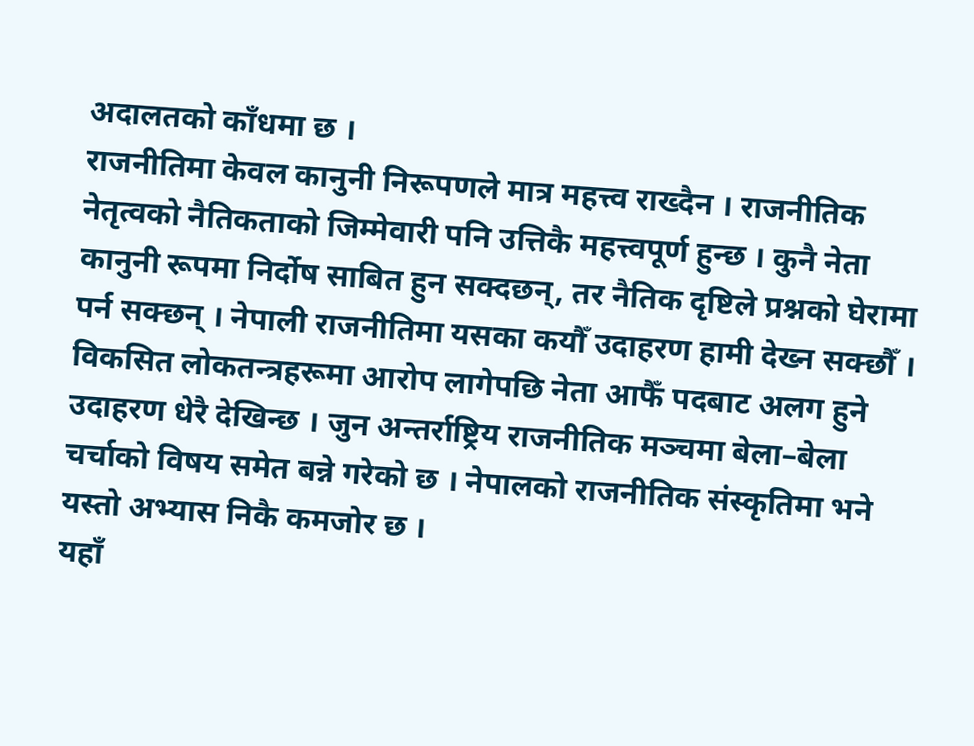अदालतको काँधमा छ ।
राजनीतिमा केवल कानुनी निरूपणले मात्र महत्त्व राख्दैन । राजनीतिक नेतृत्वको नैतिकताको जिम्मेवारी पनि उत्तिकै महत्त्वपूर्ण हुन्छ । कुनै नेता कानुनी रूपमा निर्दोष साबित हुन सक्दछन्, तर नैतिक दृष्टिले प्रश्नको घेरामा पर्न सक्छन् । नेपाली राजनीतिमा यसका कयौँ उदाहरण हामी देख्न सक्छौँ ।
विकसित लोकतन्त्रहरूमा आरोप लागेपछि नेता आफैँ पदबाट अलग हुने उदाहरण धेरै देखिन्छ । जुन अन्तर्राष्ट्रिय राजनीतिक मञ्चमा बेला–बेला चर्चाको विषय समेत बन्ने गरेको छ । नेपालको राजनीतिक संस्कृतिमा भने यस्तो अभ्यास निकै कमजोर छ ।
यहाँ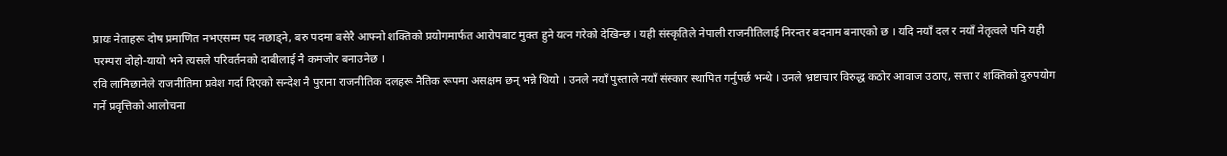प्रायः नेताहरू दोष प्रमाणित नभएसम्म पद नछाड्ने, बरु पदमा बसेरै आफ्नो शक्तिको प्रयोगमार्फत आरोपबाट मुक्त हुने यत्न गरेको देखिन्छ । यही संस्कृतिले नेपाली राजनीतिलाई निरन्तर बदनाम बनाएको छ । यदि नयाँ दल र नयाँ नेतृत्वले पनि यही परम्परा दोहो-यायो भने त्यसले परिवर्तनको दाबीलाई नै कमजोर बनाउनेछ ।
रवि लामिछानेले राजनीतिमा प्रवेश गर्दा दिएको सन्देश नै पुराना राजनीतिक दलहरू नैतिक रूपमा असक्षम छन् भन्ने थियो । उनले नयाँ पुस्ताले नयाँ संस्कार स्थापित गर्नुपर्छ भन्थे । उनले भ्रष्टाचार विरुद्ध कठोर आवाज उठाए, सत्ता र शक्तिको दुरुपयोग गर्ने प्रवृत्तिको आलोचना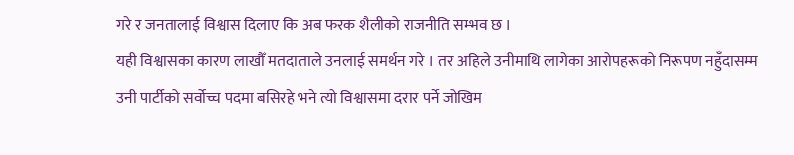गरे र जनतालाई विश्वास दिलाए कि अब फरक शैलीको राजनीति सम्भव छ ।
यही विश्वासका कारण लाखौँ मतदाताले उनलाई समर्थन गरे । तर अहिले उनीमाथि लागेका आरोपहरूको निरूपण नहुँदासम्म उनी पार्टीको सर्वोच्च पदमा बसिरहे भने त्यो विश्वासमा दरार पर्ने जोखिम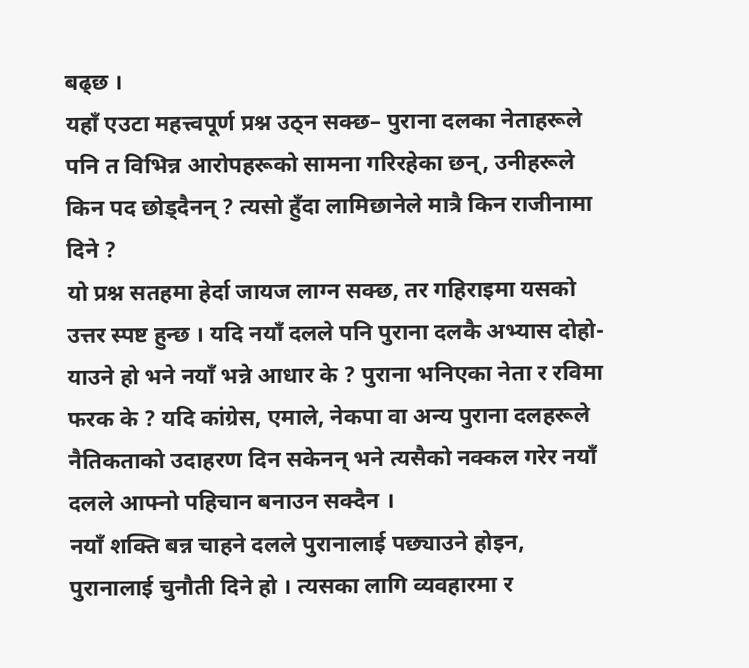बढ्छ ।
यहाँ एउटा महत्त्वपूर्ण प्रश्न उठ्न सक्छ– पुराना दलका नेताहरूले पनि त विभिन्न आरोपहरूको सामना गरिरहेका छन्, उनीहरूले किन पद छोड्दैनन् ? त्यसो हुँदा लामिछानेले मात्रै किन राजीनामा दिने ?
यो प्रश्न सतहमा हेर्दा जायज लाग्न सक्छ, तर गहिराइमा यसको उत्तर स्पष्ट हुन्छ । यदि नयाँ दलले पनि पुराना दलकै अभ्यास दोहो-याउने हो भने नयाँ भन्ने आधार के ? पुराना भनिएका नेता र रविमा फरक के ? यदि कांग्रेस, एमाले, नेकपा वा अन्य पुराना दलहरूले नैतिकताको उदाहरण दिन सकेनन् भने त्यसैको नक्कल गरेर नयाँ दलले आफ्नो पहिचान बनाउन सक्दैन ।
नयाँ शक्ति बन्न चाहने दलले पुरानालाई पछ्याउने होइन, पुरानालाई चुनौती दिने हो । त्यसका लागि व्यवहारमा र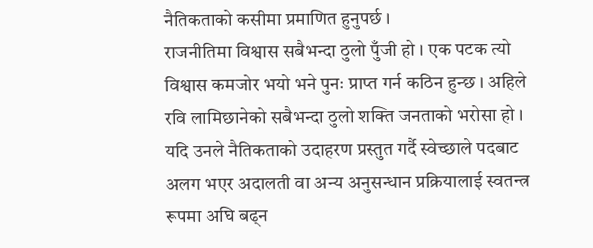नैतिकताको कसीमा प्रमाणित हुनुपर्छ ।
राजनीतिमा विश्वास सबैभन्दा ठुलो पुँजी हो । एक पटक त्यो विश्वास कमजोर भयो भने पुनः प्राप्त गर्न कठिन हुन्छ । अहिले रवि लामिछानेको सबैभन्दा ठुलो शक्ति जनताको भरोसा हो । यदि उनले नैतिकताको उदाहरण प्रस्तुत गर्दै स्वेच्छाले पदबाट अलग भएर अदालती वा अन्य अनुसन्धान प्रक्रियालाई स्वतन्त्र रूपमा अघि बढ्न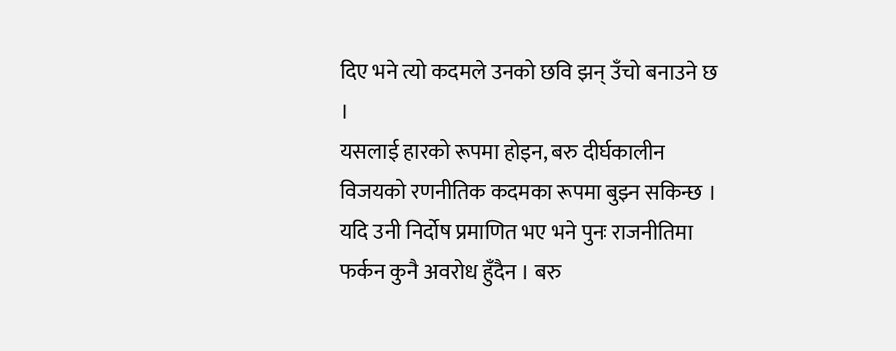दिए भने त्यो कदमले उनको छवि झन् उँचो बनाउने छ ।
यसलाई हारको रूपमा होइन, बरु दीर्घकालीन विजयको रणनीतिक कदमका रूपमा बुझ्न सकिन्छ । यदि उनी निर्दोष प्रमाणित भए भने पुनः राजनीतिमा फर्कन कुनै अवरोध हुँदैन । बरु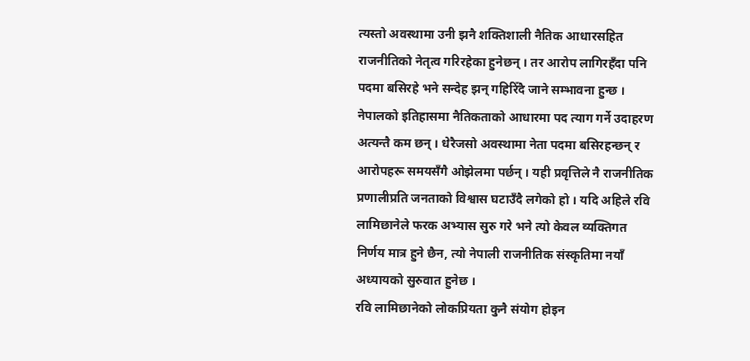त्यस्तो अवस्थामा उनी झनै शक्तिशाली नैतिक आधारसहित राजनीतिको नेतृत्व गरिरहेका हुनेछन् । तर आरोप लागिरहँदा पनि पदमा बसिरहे भने सन्देह झन् गहिरिँदै जाने सम्भावना हुन्छ ।
नेपालको इतिहासमा नैतिकताको आधारमा पद त्याग गर्ने उदाहरण अत्यन्तै कम छन् । धेरैजसो अवस्थामा नेता पदमा बसिरहन्छन् र आरोपहरू समयसँगै ओझेलमा पर्छन् । यही प्रवृत्तिले नै राजनीतिक प्रणालीप्रति जनताको विश्वास घटाउँदै लगेको हो । यदि अहिले रवि लामिछानेले फरक अभ्यास सुरु गरे भने त्यो केवल व्यक्तिगत निर्णय मात्र हुने छैन, त्यो नेपाली राजनीतिक संस्कृतिमा नयाँ अध्यायको सुरुवात हुनेछ ।
रवि लामिछानेको लोकप्रियता कुनै संयोग होइन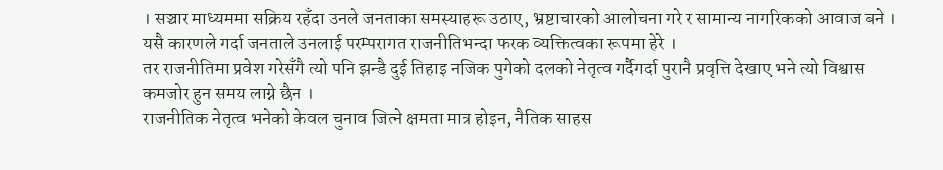। सञ्चार माध्यममा सक्रिय रहँदा उनले जनताका समस्याहरू उठाए, भ्रष्टाचारको आलोचना गरे र सामान्य नागरिकको आवाज बने । यसै कारणले गर्दा जनताले उनलाई परम्परागत राजनीतिभन्दा फरक व्यक्तित्वका रूपमा हेरे ।
तर राजनीतिमा प्रवेश गरेसँगै त्यो पनि झन्डै दुई तिहाइ नजिक पुगेको दलको नेतृत्व गर्दैगर्दा पुरानै प्रवृत्ति देखाए भने त्यो विश्वास कमजोर हुन समय लाग्ने छैन ।
राजनीतिक नेतृत्व भनेको केवल चुनाव जित्ने क्षमता मात्र होइन, नैतिक साहस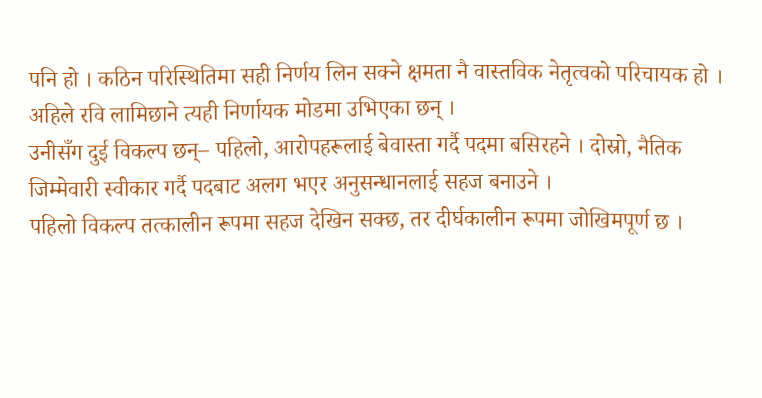पनि हो । कठिन परिस्थितिमा सही निर्णय लिन सक्ने क्षमता नै वास्तविक नेतृत्वको परिचायक हो । अहिले रवि लामिछाने त्यही निर्णायक मोडमा उभिएका छन् ।
उनीसँग दुई विकल्प छन्– पहिलो, आरोपहरूलाई बेवास्ता गर्दै पदमा बसिरहने । दोस्रो, नैतिक जिम्मेवारी स्वीकार गर्दै पदबाट अलग भएर अनुसन्धानलाई सहज बनाउने ।
पहिलो विकल्प तत्कालीन रूपमा सहज देखिन सक्छ, तर दीर्घकालीन रूपमा जोखिमपूर्ण छ ।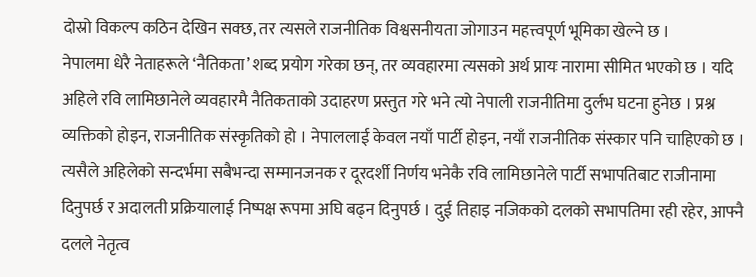दोस्रो विकल्प कठिन देखिन सक्छ, तर त्यसले राजनीतिक विश्वसनीयता जोगाउन महत्त्वपूर्ण भूमिका खेल्ने छ ।
नेपालमा धेरै नेताहरूले ‘नैतिकता’ शब्द प्रयोग गरेका छन्, तर व्यवहारमा त्यसको अर्थ प्रायः नारामा सीमित भएको छ । यदि अहिले रवि लामिछानेले व्यवहारमै नैतिकताको उदाहरण प्रस्तुत गरे भने त्यो नेपाली राजनीतिमा दुर्लभ घटना हुनेछ । प्रश्न व्यक्तिको होइन, राजनीतिक संस्कृतिको हो । नेपाललाई केवल नयाँ पार्टी होइन, नयाँ राजनीतिक संस्कार पनि चाहिएको छ ।
त्यसैले अहिलेको सन्दर्भमा सबैभन्दा सम्मानजनक र दूरदर्शी निर्णय भनेकै रवि लामिछानेले पार्टी सभापतिबाट राजीनामा दिनुपर्छ र अदालती प्रक्रियालाई निष्पक्ष रूपमा अघि बढ्न दिनुपर्छ । दुई तिहाइ नजिकको दलको सभापतिमा रही रहेर, आफ्नै दलले नेतृत्व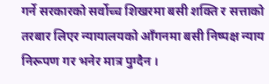गर्ने सरकारको सर्वोच्च शिखरमा बसी शक्ति र सत्ताको तरबार लिएर न्यायालयको आँगनमा बसी निष्पक्ष न्याय निरूपण गर भनेर मात्र पुग्दैन ।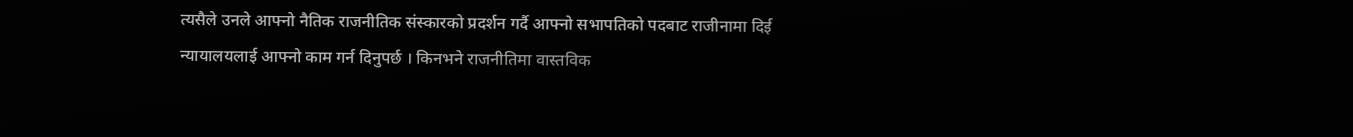त्यसैले उनले आफ्नो नैतिक राजनीतिक संस्कारको प्रदर्शन गर्दै आफ्नो सभापतिको पदबाट राजीनामा दिई न्यायालयलाई आफ्नो काम गर्न दिनुपर्छ । किनभने राजनीतिमा वास्तविक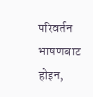परिवर्तन भाषणबाट होइन,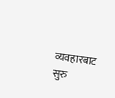व्यवहारबाट सुरु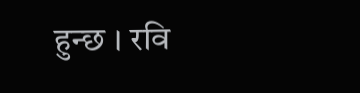हुन्छ । रवि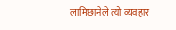लामिछानेले त्यो व्यवहार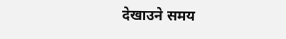देखाउने समय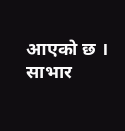आएको छ ।
साभार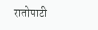रातोपाटी